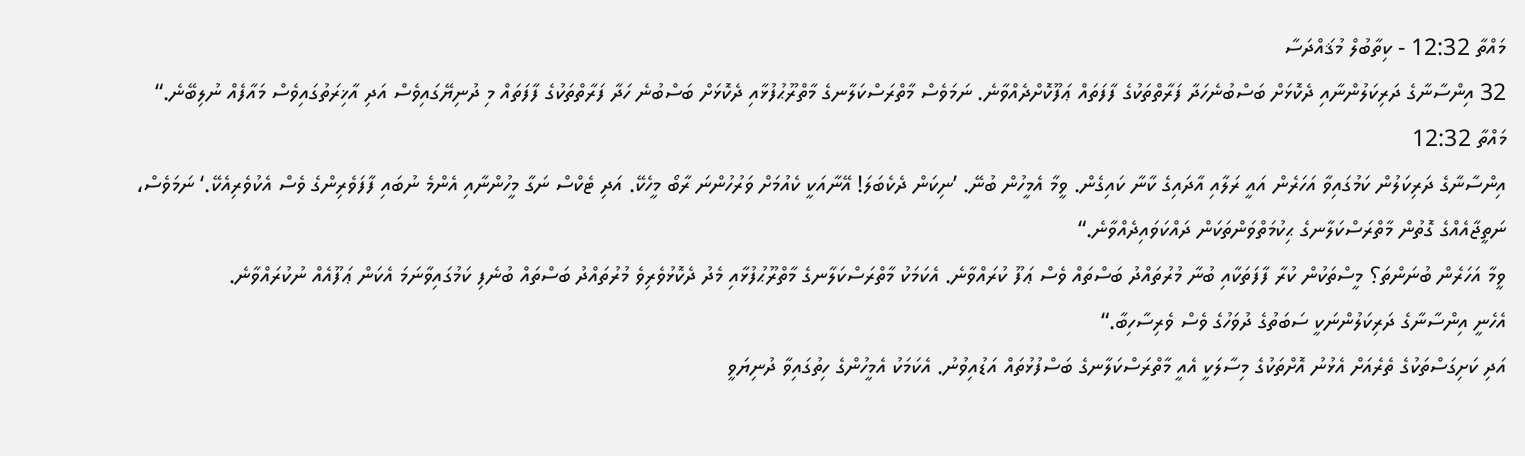މައްތާ 12:32 - ކިތާބުލް މުޤައްދަސާ
32 އިންސާނާގެ ދަރިކަލުންނާއި ދެކޮޅަށް ބަސްބުނެހަދާ ފަރާތްތަކުގެ ފާފަތައް ޢަފޫކޮށްދެއްވާނެ. ނަމަވެސް މާތްރަސްކަލާނގެ މާތްރޫޙުފުޅާއި ދެކޮޅަށް ބަސްބުނެ ހަދާ ފަރާތްތަކުގެ ފާފަތައް މި ދުނިޔޭގައިވެސް އަދި އާޚިރަތުގައިވެސް މައާފެއް ނުލިބޭނެ.“
މައްތާ 12:32
އިންސާނާގެ ދަރިކަލުން ކަމުގައިވާ އަހަރެން އައީ ރަލާއި އާދައިގެ ކާނާ ކައިގެން. ވީމާ އެމީހުން ބުނޭ. ’ނިކަން ދެކެބަލަ! އޭނާއަކީ ކެއުމަށް ވަރުހުންނަ ރާބޯ މީހެކޭ. އަދި ޓެކްސް ނަގާ މީހުންނާއި އެންމެ ނުބައި ފާފަވެރިންގެ ވެސް އެކުވެރިއެކޭ.‘ ނަމަވެސް، ނަތީޖާއެއްގެ ގޮތުން މާތްރަސްކަލާނގެ ޙިކުމަތްވަންތަކަން ދައްކަވައިދެއްވާނެ.“
ވީމާ އަހަރެން ބުނަންތަ؟ މީސްތަކުން ކުރާ ފާފަތަކާއި ބުނާ މުރުތައްދު ބަސްތައް ވެސް ޢަފޫ ކުރައްވާނެ. އެކަމަކު މާތްރަސްކަލާނގެ މާތްރޫޙުފުޅާއި މެދު ދެކޮޅުވެރިވެ މުރުތައްދު ބަސްތައް ބުނެފި ކަމުގައިވާނަމަ އެކަން ޢަފޫއެއް ނުކުރައްވާނެ.
އެހެނީ އިންސާނާގެ ދަރިކަލުންނަކީ ސަބަތުގެ ދުވަހުގެ ވެސް ވެރިސާހިބާ.“
އަދި ކަށިގަސްތަކުގެ ތެރެއަށް އެޅުނު އޮށްތަކުގެ މިސާލަކީ އެއީ މާތްރަސްކަލާނގެ ބަސްފުޅުތައް އަޑުއިވުނު. އެކަމަކު އެމީހުންގެ ހިތުގައިވާ ދުނިޔަވީ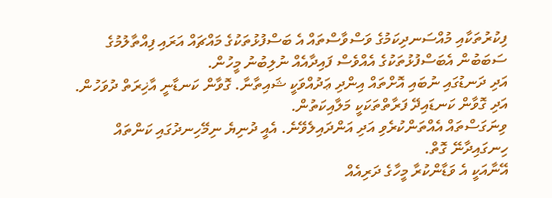ފިކުރުތަކާއި މުއްސަނދިކަމުގެ ވަސްވާސްތައް އެ ބަސްފުޅުތަކުގެ މައްޗައް އަރައި ފިއްތާލުމުގެ ސަބަބުން އެބަސްފުޅުތަކުގެ އެއްވެސް ފައިދާއެއް ނުލިބުނު މީހުން.
އަދި ދަނޑުގައި ނުބައި އޮށްތައް އިންދި ޢަދުއްވަކީ ޝައިތާނާ. ގޮވާން ކަނޑާނީ އާޚިރަތް ދުވަހުން. އަދި ގޮވާން ކަނޑައިދޭ ފަރާތްތަކަކީ މަލާއިކަތުން.
ވިނަގަސްތައް އެއްތަންކުރެވި އަދި އަންދައިލެވޭނެ. އެއީ ދުނިޔެ ނިމޭހިނދުގައި ކަންތައް ހިނގައިދާނޭ ގޮތް.
އޭނާއަކީ އެ ވަޑާންކުރާ މީހާގެ ދަރިއެއް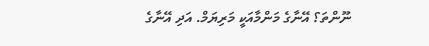ނޫންތަ؟ އޭނާގެ މަންމާއަކީ މަރިޔަމް. އަދި އޭނާގެ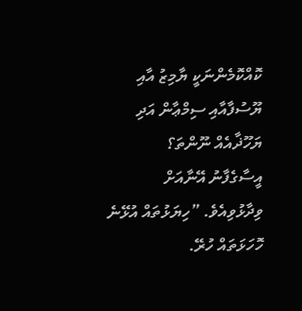ކޮއްކޮމެންނަކީ ޔާމިޒު އާއި ޔޫސުފާއާއި ސިމްޢާން އަދި ޔަހޫޛާއެއް ނޫންތަ؟
އީސާގެފާނު އޭނާއަށް ވިދާޅުވިއެވެ. ”ހިޔަޅުތައް އުޅޭނެ ހޮހަޅަތައް ހުރޭ.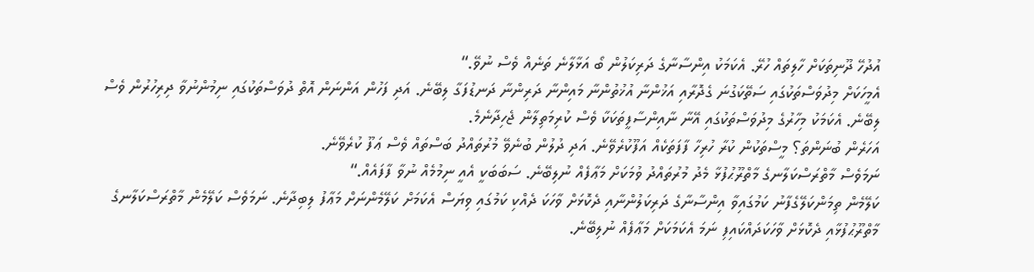އުދުހޭ ދޫނިތަކަށް ހާލިތައް ހުރޭ. އެކަމަކު އިންސާނާގެ ދަރިކަލުން ބޯ އަޅާލާނެ ތަނެއް ވެސް ނުވޭ.“
އެމީހަކަށް މިދުވަސްތަކުގައި ސަތޭކަގުނަ ގެދޮރާއި އަޚުންނާ އުޚުތުންނާ މައިންނާ ދަރިންނާ ދަނޑުފަގާ ލިބޭނެ. އަދި ފަހުން އަންނަން އޮތް ދުވަސްތަކުގައި ނިމުންނުވާ ދިރިހުރުން ވެސް ލިބޭނެ. އެކަމަކު މިހާރުގެ މިދުވަސްތަކުގައި އޭނާ ނާއިންސާފީތަކަކާ ވެސް ކުރިމަތިލާން ޖެހިދާނެމެ.
އަހަރެން ބުނަންތަ؟ މީސްތަކުން ކުރާ ހުރިހާ ފާފަތަކެއް އަފޫކުރެވޭނެ. އަދި ދުލުން ބުނެވޭ މުރުތައްދު ބަސްތައް ވެސް ޢަފޫ ކުރެވޭނެ.
ނަމަވެސް މާތްރަސްކަލާނގެ މާތްރޫޙުފުޅާ މެދު މުރުތައްދު ވުމަކަށް މަޢާފެއް ނުލިބޭނެ. ސަބަބަކީ އެއީ ނިމުމެއް ނުވާ ފާފައެއް.“
ކަލޭމެން ތިމަންކަލޭގެފާނު ކަމުގައިވާ އިންސާނާގެ ދަރިކަލުންނާއި ދެކޮޅަށް ވާހަކަ ދެއްކި ކަމުގައި ވިޔަސް އެކަމަށް ކަލޭމެންނަށް މަޢާފު ލިބިދާނެ. ނަމަވެސް ކަލޭމެން މާތްރަސްކަލާނގެ މާތްރޫޙުފުޅާއި ދެކޮޅަށް ވާހަކަދައްކައިފި ނަމަ އެކަމަކަށް މަޢާފެއް ނުލިބޭނެ.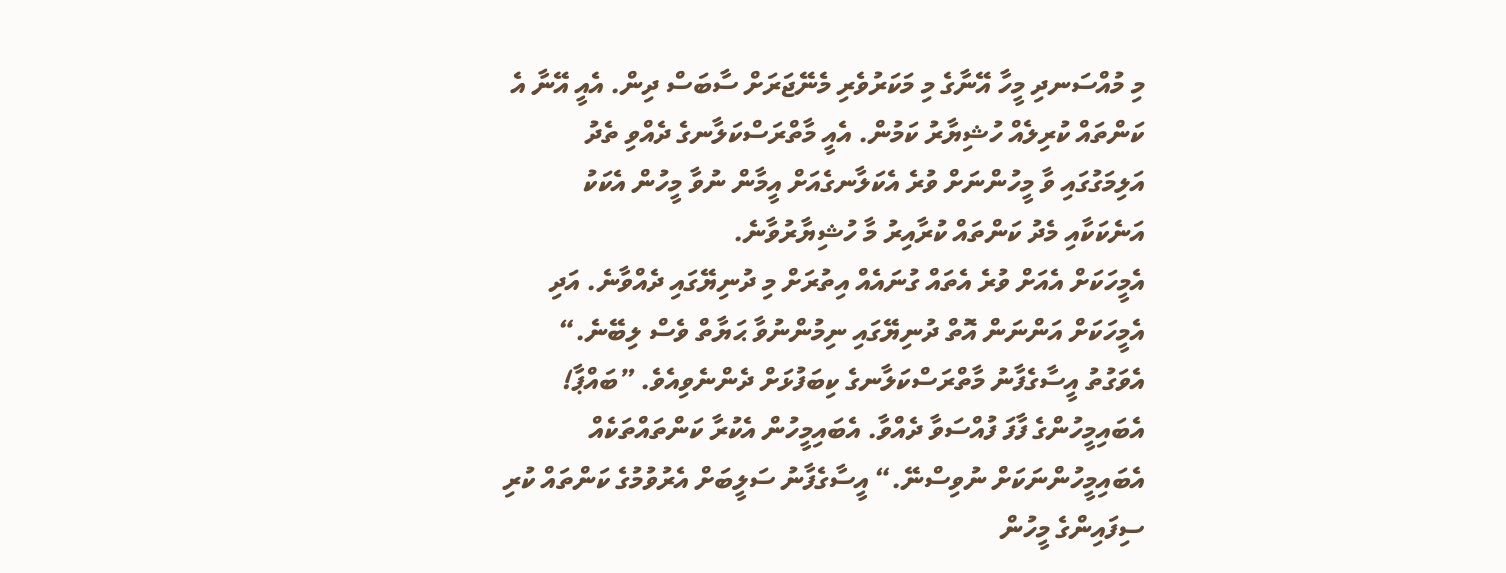މި މުއްސަނދި މީހާ އޭނާގެ މި މަކަރުވެރި މެނޭޖަރަށް ސާބަސް ދިން. އެއީ އޭނާ އެ ކަންތައް ކުރިލެއް ހުޝިޔާރު ކަމުން. އެއީ މާތްރަސްކަލާނގެ ދެއްވި ތެދު އަލިމަގުގައި ވާ މީހުންނަށް ވުރެ އެކަލާނގެއަށް އީމާން ނުވާ މީހުން އެކަކު އަނެކަކާއި މެދު ކަންތައް ކުރާއިރު މާ ހުޝިޔާރުވާނެ.
އެމީހަކަށް އެއަށް ވުރެ އެތައް ގުނައެއް އިތުރަށް މި ދުނިޔޭގައި ދެއްވާނެ. އަދި އެމީހަކަށް އަންނަން އޮތް ދުނިޔޭގައި ނިމުންނުވާ ޙަޔާތް ވެސް ލިބޭނެ.“
އެވަގުތު އީސާގެފާނު މާތްރަސްކަލާނގެ ކިބަފުޅަށް ދެންނެވިއެވެ. ”ބައްޕާ! އެބައިމީހުންގެ ފާފަ ފުއްސަވާ ދެއްވާ. އެބައިމީހުން އެކުރާ ކަންތައްތަކެއް އެބައިމީހުންނަކަށް ނުވިސްނޭ.“ އީސާގެފާނު ސަލީބަށް އެރުވުމުގެ ކަންތައް ކުރި ސިފައިންގެ މީހުން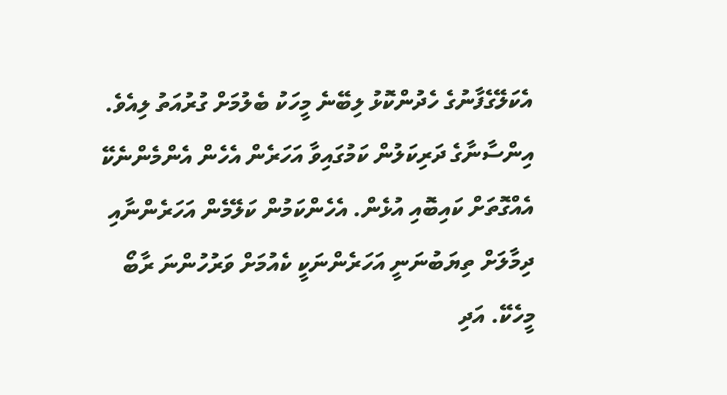އެކަލޭގެފާނުގެ ހެދުންކޮޅު ލިބޭނެ މީހަކު ބެލުމަށް ގުރުއަތު ލިއެވެ.
އިންސާނާގެ ދަރިކަލުން ކަމުގައިވާ އަހަރެން އެހެން އެންމެންނެކޭ އެއްގޮތަށް ކައިބޮއި އުޅެން. އެހެންކަމުން ކަލޭމެން އަހަރެންނާއި ދިމާލަށް ތިޔަބުނަނީ އަހަރެންނަކީ ކެއުމަށް ވަރުހުންނަ ރާބޯ މީހެކޭ. އަދި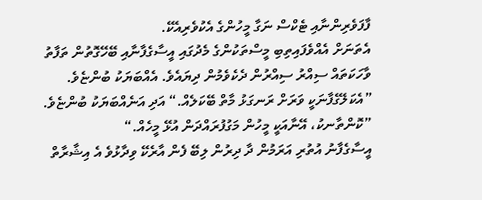ފާފަވެރިންނާއި ޓެކްސް ނަގާ މީހުންގެ އެކުވެރިއެކޭ.
އެތަނަށް އެއްވެފައިތިބި މީސްތަކުންގެ މެދުގައި އީސާގެފާނާއި ބޭހޭގޮތުން ތަފާތު ވާހަކަތައް ސިއްރު ސިއްރުން ދެކެވެމުން ދިޔައެވެ. އެއްބަޔަކު ބުންޏެވެ. ”އެކަލޭގެފާނަކީ ވަރަށް ރަނގަޅު މާތް ބޭކަލެއް.“ އަދި އަނެއްބަޔަކު ބުންޏެވެ. ”ކޮންތާނކު، އޭނާއަކީ މީހުން މަގުފުރައްދަން އުޅޭ މީހެއް.“
އީސާގެފާނު އުތުރި އަރަމުން ދާ ދިރުން ލިބޭ ފެން އާރެކޭ ވިދާޅުވެ އެ އިޝާރާތް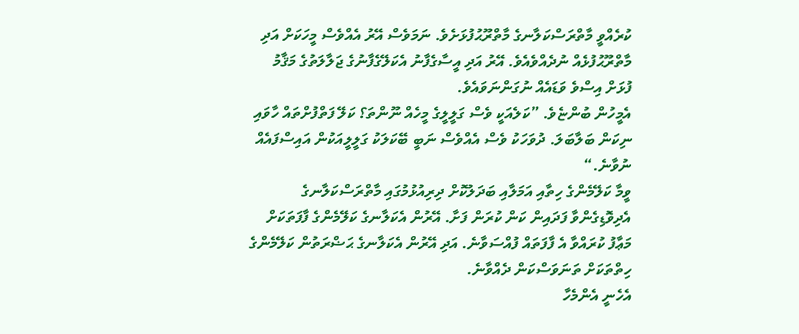ކުރެއްވީ މާތްރަސްކަލާނގެ މާތްރޫޙުފުޅަށެވެ. ނަމަވެސް އޭރު އެއްވެސް މީހަކަށް އަދި މާތްރޫޙުފުޅެއް ނުދެއްވެއެވެ. އޭރު އަދި އީސާގެފާނު އެކަލޭގެފާނުގެ ޖަލާލަތުގެ މަޤާމު ފުޅަށް އިސްވެ ވަޑައެއް ނުގަންނަވައެވެ.
އެމީހުން ބުންޏެވެ. ”ކަލެއަކީ ވެސް ގަލީލީގެ މީހެއް ނޫންތަ؟ ކަލޭ ފަތްފުށްތައް ހާވައި ނިކަން ބަލާބަލަ. ދުވަހަކު ވެސް އެއްވެސް ނަބީ ބޭކަލަކު ގަލީލީއަކުން އައިސްފައެއް ނުވާނެ.“
ވީމާ ކަލޭމެންގެ ހިތާއި އަމަލާއި ބަދަލުކޮށް ދިރިއުޅުމުގައި މާތްރަސްކަލާނގެ އެދިވޮޑިގެންވާ ފަދައިން ކަން ކުރަން ފަށާ. އޭރުން އެކަލާނގެ ކަލޭމެންގެ ފާފަތަކަށް މަޢާފު ކުރައްވާ އެ ފާފަތައް ފުއްސަވާނެ. އަދި އޭރުން އެކަލާނގެ ޙަޟްރަތުން ކަލޭމެންގެ ހިތްތަކަށް ތަނަވަސްކަން ދެއްވާނެ.
އެހެނީ އެންމެހާ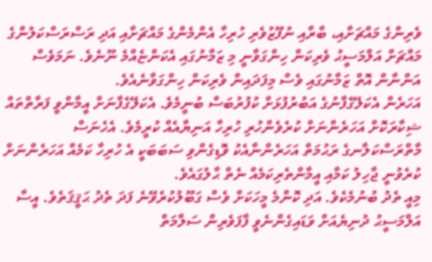ވެރިންގެ މައްޗަށާއި، ބާރާއި ނުފޫޒުވެރި ހުރިހާ އެންމެންގެ މައްޗަށާއި އަދި ރަސްރަސްކަލުންގެ މައްޗަށް އަލްމަސީޙު ވެރިކަން ހިންގަވާނީ މި ޒަމާނުގައި އެކަންޏެއްމެ ނޫނެވެ. ނަމަވެސް އަންނާން އޮތް ޒަމާނުގައި ވެސް މިފަދައިން ވެރިކަން ހިންގަވާނެއެވެ.
އަހަރެން އެކަލޭގެފާނުގެ އަބުރުފުޅަށް ކުފުރުބަސް ބުނީމެވެ. އެކަލޭގެފާނަށް އީމާންވީ ފަރާތްތައް ޝިކާރަކޮށް އަހަރެންނަށް ކުރެވެންހުރި ހުރިހާ އަނިޔާއެއް ކުރީމެވެ. އެހެނަސް މާތްރަސްކަލާނގެ ރަޙުމަތް އަހަރެންނާއެކު ވޮޑިގެންވި ސަބަބަކީ އެ ހުރިހާ ކަމެއް އަހަރެންނަށް ކުރެވުނީ ޖާހިލު ކަމާއި އީމާންތެރިކަމެއް ނެތް ޙާލުގައެވެ.
މިއީ ތެދު ބުނުމެކެވެ. އަދި ކޮންމެ މީހަކަށް ވެސް ގަބޫލުކުރެވޭނެ ފަދަ ތެދު ޙަޤީޤަތެވެ. އީސާ އަލްމަސީޙު ދުނިޔެއަށް ވަޑައިގެންނެވީ ފާފަވެރިން ސަލާމަތް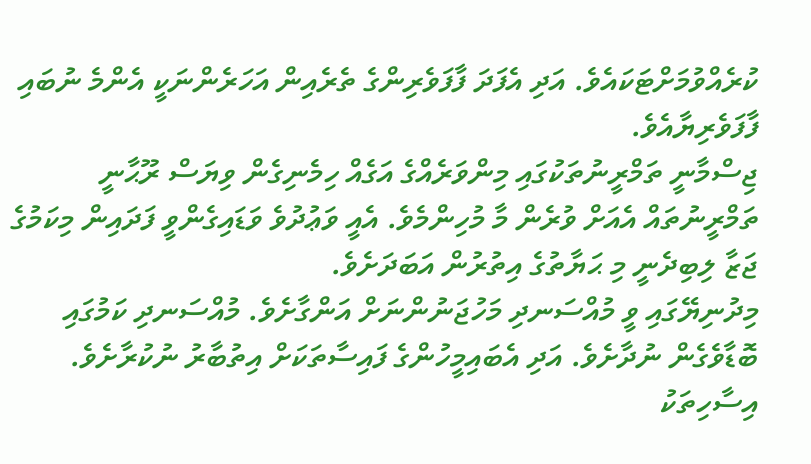ކުރެއްވުމަށްޓަކައެވެ. އަދި އެފަދަ ފާފަވެރިންގެ ތެރެއިން އަހަރެންނަކީ އެންމެ ނުބައި ފާފަވެރިޔާއެވެ.
ޖިސްމާނީ ތަމްރީނުތަކުގައި މިންވަރެއްގެ އަގެއް ހިމެނިގެން ވިޔަސް ރޫޙާނީ ތަމްރީނުތައް އެއަށް ވުރެން މާ މުހިންމެވެ. އެއީ ވަޢުދުވެ ވަޑައިގެންވީ ފަދައިން މިކަމުގެ ޖަޒާ ލިބިދެނީ މި ޙަޔާތުގެ އިތުރުން އަބަދަށެވެ.
މިދުނިޔޭގައި ވީ މުއްސަނދި މަހުޖަނުންނަށް އަންގާށެވެ. މުއްސަނދި ކަމުގައި ބޮޑާވެގެން ނުދާށެވެ. އަދި އެބައިމީހުންގެ ފައިސާތަކަށް އިތުބާރު ނުކުރާށެވެ. އިސާހިތަކު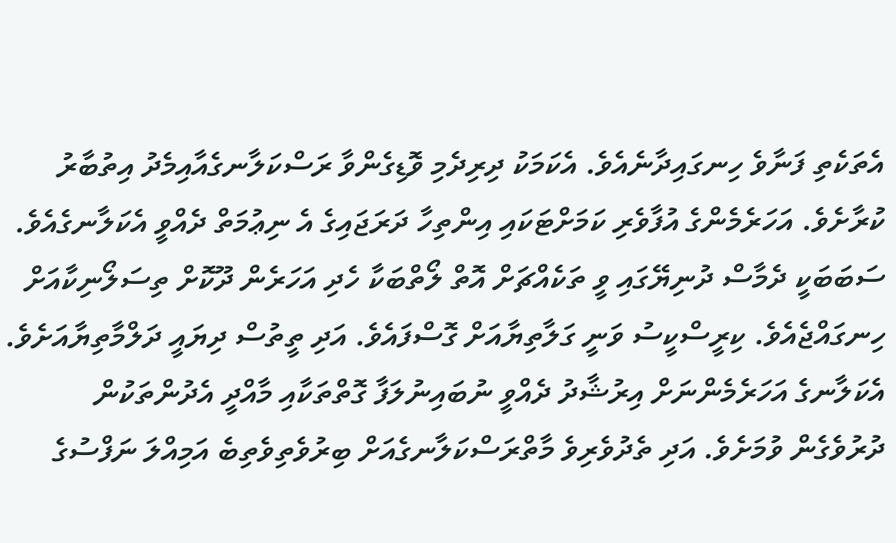އެތަކެތި ފަނާވެ ހިނގައިދާނެއެވެ. އެކަމަކު ދިރިދެމި ވޮޑިގެންވާ ރަސްކަލާނގެއާއިމެދު އިތުބާރު ކުރާށެވެ. އަހަރެމެންގެ އުފާވެރި ކަމަށްޓަކައި އިންތިހާ ދަރަޖައިގެ އެ ނިޢުމަތް ދެއްވީ އެކަލާނގެއެވެ.
ސަބަބަކީ ދެމާސް ދުނިޔޭގައި ވީ ތަކެއްޗަށް އޮތް ލޯތްބަކާ ހެދި އަހަރެން ދޫކޮށް ތިސަލޯނިކާއަށް ހިނގައްޖެއެވެ. ކިރީސްކީސު ވަނީ ގަލާތިޔާއަށް ގޮސްފައެވެ. އަދި ތީތުސް ދިޔައީ ދަލްމާތިޔާއަށެވެ.
އެކަލާނގެ އަހަރެމެންނަށް އިރުޝާދު ދެއްވީ ނުބައިނުލަފާ ގޮތްތަކާއި މާއްދީ އެދުންތަކުން ދުރުވެގެން ވުމަށެވެ. އަދި ތެދުވެރިވެ މާތްރަސްކަލާނގެއަށް ބިރުވެތިވެތިބެ އަމިއްލަ ނަފްސުގެ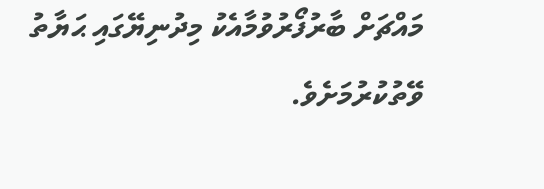މައްޗަށް ބާރުފޯރުވުމާއެކު މިދުނިޔޭގައި ޙަޔާތު ވޭތުކުރުމަށެވެ.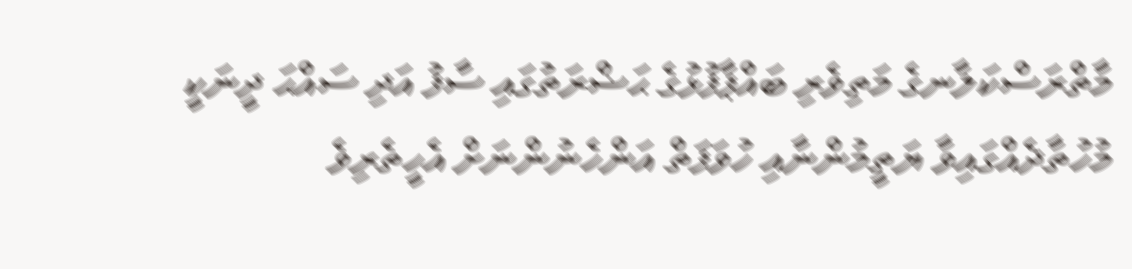މާތްރަސްކަލާނގެ މަތިވެރި ބައްޕާފުޅުގެ ޙަޟްރަތުގައި ސާފު އަދި ސައްޙަ ދީނަކީ މުހުތާދެއްގައިވާ ޔަތީމުންނާއި ހުވަފަތް އަންހެނުންނަށް އެހީތެރިވެ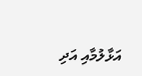އަޅާލުމާއި އަދި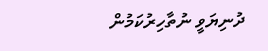ދުނިޔަވީ ނުތާހިރުކަމުން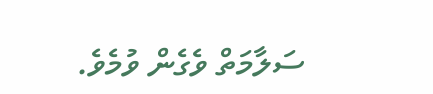ސަލާމަތް ވެގެން ވުމެވެ.